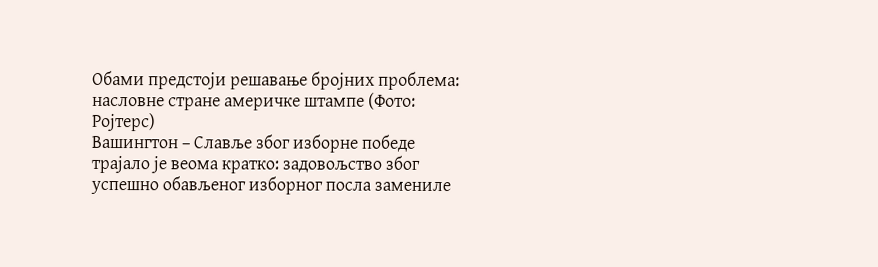Обами предстоји решавање бројних проблема: насловне стране америчке штампе (Фото: Ројтерс)
Вашингтон – Славље због изборне победе трајало је веома кратко: задовољство због успешно обављеног изборног посла замениле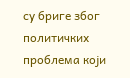су бриге због политичких проблема који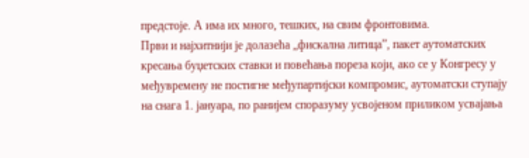предстоје. А има их много, тешких, на свим фронтовима.
Први и најхитнији је долазећа „фискална литица”, пакет аутоматских кресања буџетских ставки и повећања пореза који, ако се у Конгресу у међувремену не постигне међупартијски компромис, аутоматски ступају на снага 1. јануара, по ранијем споразуму усвојеном приликом усвајања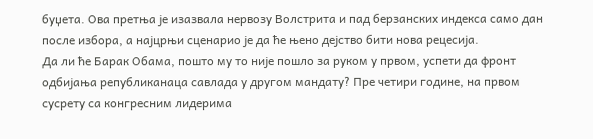буџета. Ова претња је изазвала нервозу Волстрита и пад берзанских индекса само дан после избора, а најцрњи сценарио је да ће њено дејство бити нова рецесија.
Да ли ће Барак Обама, пошто му то није пошло за руком у првом, успети да фронт одбијања републиканаца савлада у другом мандату? Пре четири године, на првом сусрету са конгресним лидерима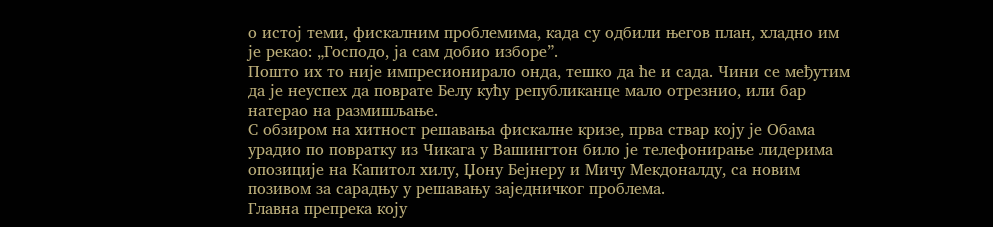о истој теми, фискалним проблемима, када су одбили његов план, хладно им је рекао: „Господо, ја сам добио изборе”.
Пошто их то није импресионирало онда, тешко да ће и сада. Чини се међутим да је неуспех да поврате Белу кућу републиканце мало отрезнио, или бар натерао на размишљање.
С обзиром на хитност решавања фискалне кризе, прва ствар коју је Обама урадио по повратку из Чикага у Вашингтон било је телефонирање лидерима опозиције на Капитол хилу, Џону Бејнеру и Мичу Мекдоналду, са новим позивом за сарадњу у решавању заједничког проблема.
Главна препрека коју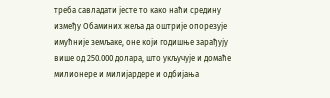треба савладати јесте то како наћи средину између Обаминих жеља да оштрије опорезује имућније земљаке, оне који годишње зарађују више од 250.000 долара, што укључује и домаће милионере и милијардере и одбијања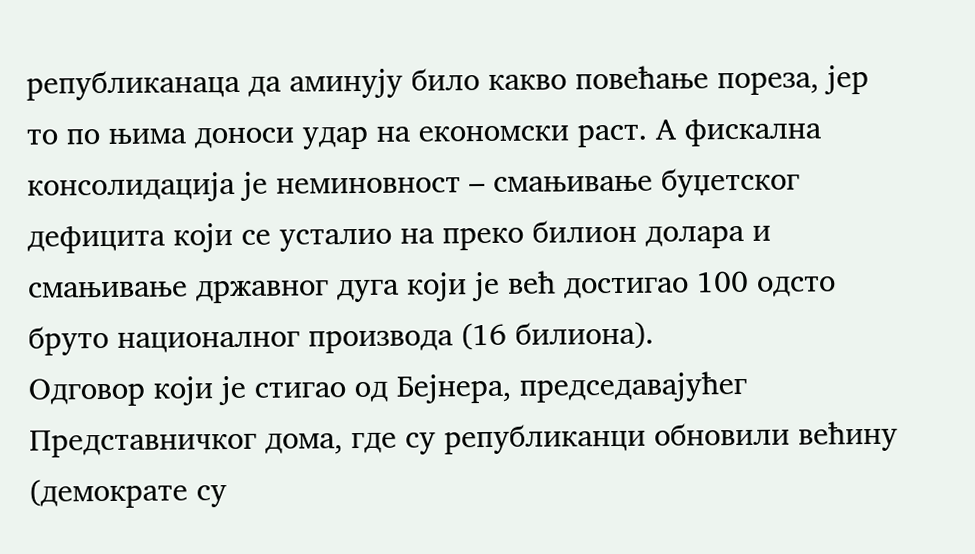републиканаца да аминују било какво повећање пореза, јер то по њима доноси удар на економски раст. А фискална консолидација је неминовност – смањивање буџетског дефицита који се усталио на преко билион долара и смањивање државног дуга који је већ достигао 100 одсто бруто националног производа (16 билиона).
Одговор који је стигао од Бејнера, председавајућег Представничког дома, где су републиканци обновили већину (демократе су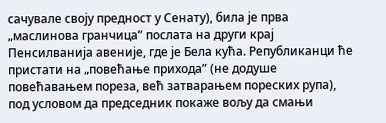сачувале своју предност у Сенату), била је прва „маслинова гранчица” послата на други крај Пенсилванија авеније, где је Бела кућа. Републиканци ће пристати на „повећање прихода” (не додуше повећавањем пореза, већ затварањем пореских рупа), под условом да председник покаже вољу да смањи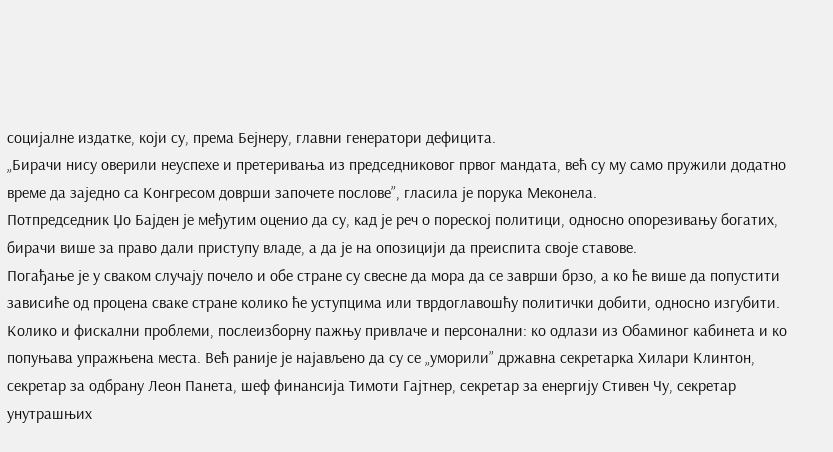социјалне издатке, који су, према Бејнеру, главни генератори дефицита.
„Бирачи нису оверили неуспехе и претеривања из председниковог првог мандата, већ су му само пружили додатно време да заједно са Конгресом доврши започете послове”, гласила је порука Меконела.
Потпредседник Џо Бајден је међутим оценио да су, кад је реч о пореској политици, односно опорезивању богатих, бирачи више за право дали приступу владе, а да је на опозицији да преиспита своје ставове.
Погађање је у сваком случају почело и обе стране су свесне да мора да се заврши брзо, а ко ће више да попустити зависиће од процена сваке стране колико ће уступцима или тврдоглавошћу политички добити, односно изгубити.
Колико и фискални проблеми, послеизборну пажњу привлаче и персонални: ко одлази из Обаминог кабинета и ко попуњава упражњена места. Већ раније је најављено да су се „уморили” државна секретарка Хилари Клинтон, секретар за одбрану Леон Панета, шеф финансија Тимоти Гајтнер, секретар за енергију Стивен Чу, секретар унутрашњих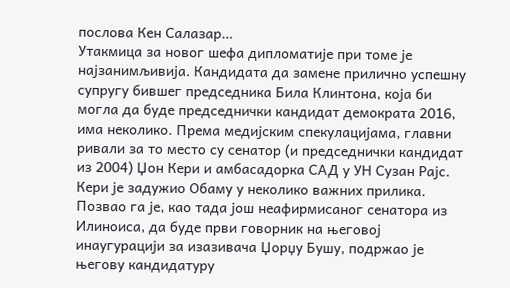послова Кен Салазар…
Утакмица за новог шефа дипломатије при томе је најзанимљивија. Кандидата да замене прилично успешну супругу бившег председника Била Клинтона, која би могла да буде председнички кандидат демократа 2016, има неколико. Према медијским спекулацијама, главни ривали за то место су сенатор (и председнички кандидат из 2004) Џон Кери и амбасадорка САД у УН Сузан Рајс.
Кери је задужио Обаму у неколико важних прилика. Позвао га је, као тада још неафирмисаног сенатора из Илиноиса, да буде први говорник на његовој инаугурацији за изазивача Џорџу Бушу, подржао је његову кандидатуру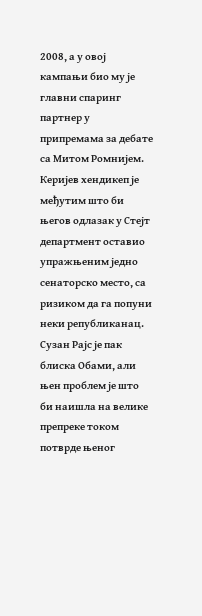2008, а у овој кампањи био му је главни спаринг партнер у припремама за дебате са Митом Ромнијем.
Керијев хендикеп је међутим што би његов одлазак у Стејт департмент оставио упражњеним једно сенаторско место, са ризиком да га попуни неки републиканац.
Сузан Рајс је пак блиска Обами, али њен проблем је што би наишла на велике препреке током потврде њеног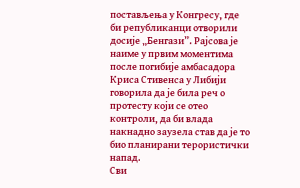постављења у Конгресу, где би републиканци отворили досије „Бенгази”. Рајсова је наиме у првим моментима после погибије амбасадора Криса Стивенса у Либији говорила да је била реч о протесту који се отео контроли, да би влада накнадно заузела став да је то био планирани терористички напад.
Сви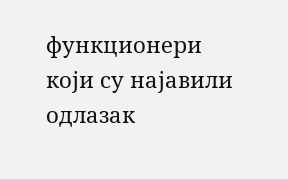функционери који су најавили одлазак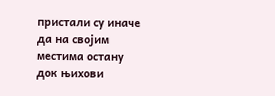пристали су иначе да на својим местима остану док њихови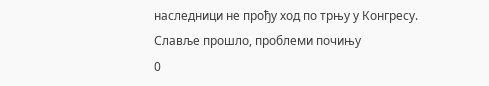наследници не прођу ход по трњу у Конгресу.
Славље прошло, проблеми почињу
0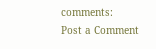comments:
Post a Comment